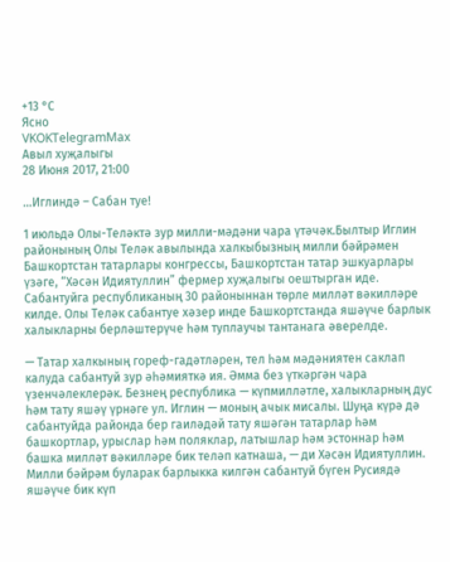+13 °С
Ясно
VKOKTelegramMax
Авыл хуҗалыгы
28 Июня 2017, 21:00

...Иглиндә – Сабан туе!

1 июльдә Олы-Теләктә зур милли-мәдәни чара үтәчәк.Былтыр Иглин районының Олы Теләк авылында халкыбызның милли бәйрәмен Башкортстан татарлары конгрессы, Башкортстан татар эшкуарлары үзәге, “Хәсән Идиятуллин” фермер хуҗалыгы оештырган иде. Сабантуйга республиканың 30 районыннан төрле милләт вәкилләре килде. Олы Теләк сабантуе хәзер инде Башкортстанда яшәүче барлык халыкларны берләштерүче һәм туплаучы тантанага әверелде.

— Татар халкының гореф-гадәтләрен, тел һәм мәдәниятен саклап калуда сабантуй зур әһәмияткә ия. Әмма без үткәргән чара үзенчәлеклерәк. Безнең республика — күпмилләтле, халыкларның дус һәм тату яшәү үрнәге ул. Иглин — моның ачык мисалы. Шуңа күрә дә сабантуйда районда бер гаиләдәй тату яшәгән татарлар һәм башкортлар, урыслар һәм поляклар, латышлар һәм эстоннар һәм башка милләт вәкилләре бик теләп катнаша, — ди Хәсән Идиятуллин.
Милли бәйрәм буларак барлыкка килгән сабантуй бүген Русиядә яшәүче бик күп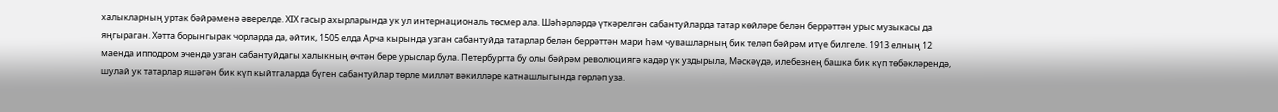халыкларның уртак бәйрәменә әверелде. ХIХ гасыр ахырларында ук ул интернациональ төсмер ала. Шәһәрләрдә үткәрелгән сабантуйларда татар көйләре белән беррәттән урыс музыкасы да яңгыраган. Хәтта борынгырак чорларда да, әйтик, 1505 елда Арча кырында узган сабантуйда татарлар белән беррәттән мари һәм чувашларның бик теләп бәйрәм итүе билгеле. 1913 елның 12 маенда ипподром эчендә узган сабантуйдагы халыкның өчтән бере урыслар була. Петербургта бу олы бәйрәм революциягә кадәр үк уздырыла, Мәскәүдә, илебезнең башка бик күп төбәкләрендә, шулай ук татарлар яшәгән бик күп кыйтгаларда бүген сабантуйлар төрле милләт вәкилләре катнашлыгында гөрләп уза.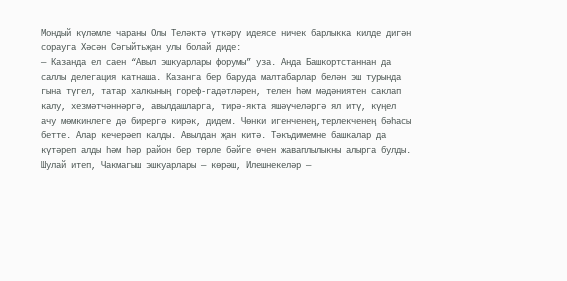Мондый күләмле чараны Олы Теләктә үткәрү идеясе ничек барлыкка килде дигән сорауга Хәсән Сәгыйтьҗан улы болай диде:
— Казанда ел саен “Авыл эшкуарлары форумы” уза. Анда Башкортстаннан да саллы делегация катнаша. Казанга бер баруда малтабарлар белән эш турында гына түгел, татар халкының гореф-гадәтләрен, телен һәм мәдәниятен саклап калу, хезмәтчәннәргә, авылдашларга, тирә-якта яшәүчеләргә ял итү, күңел ачу мөмкинлеге дә бирергә кирәк, дидем. Чөнки игенченең,терлекченең бәһасы бетте. Алар кечерәеп калды. Авылдан җан китә. Тәкъдимемне башкалар да күтәреп алды һәм һәр район бер төрле бәйге өчен жаваплылыкны алырга булды. Шулай итеп, Чакмагыш эшкуарлары — көрәш, Илешнекеләр —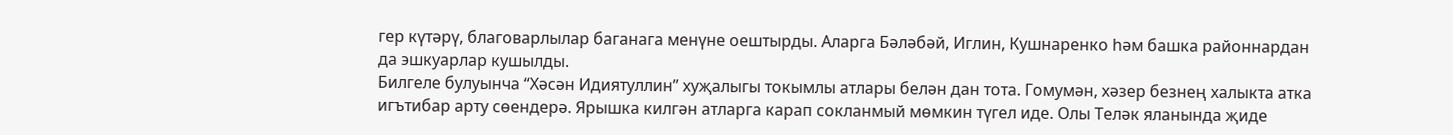гер күтәрү, благоварлылар баганага менүне оештырды. Аларга Бәләбәй, Иглин, Кушнаренко һәм башка районнардан да эшкуарлар кушылды.
Билгеле булуынча “Хәсән Идиятуллин” хуҗалыгы токымлы атлары белән дан тота. Гомумән, хәзер безнең халыкта атка игътибар арту сөендерә. Ярышка килгән атларга карап сокланмый мөмкин түгел иде. Олы Теләк яланында җиде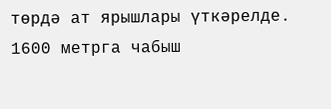төрдә ат ярышлары үткәрелде. 1600 метрга чабыш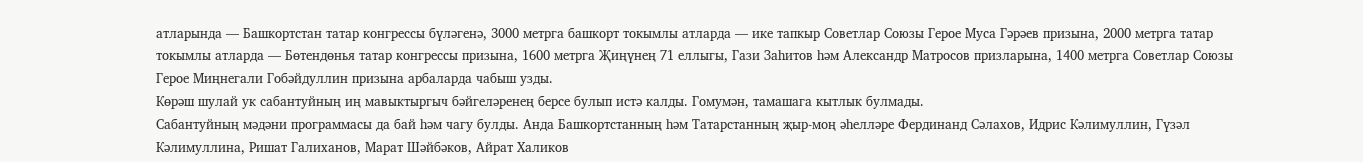атларында — Башкортстан татар конгрессы бүләгенә, 3000 метрга башкорт токымлы атларда — ике тапкыр Советлар Союзы Герое Муса Гәрәев призына, 2000 метрга татар токымлы атларда — Бөтендөнья татар конгрессы призына, 1600 метрга Җиңүнең 71 еллыгы, Гази Заһитов һәм Александр Матросов призларына, 1400 метрга Советлар Союзы Герое Миңнегали Гобәйдуллин призына арбаларда чабыш узды.
Көрәш шулай ук сабантуйның иң мавыктыргыч бәйгеләренең берсе булып истә калды. Гомумән, тамашага кытлык булмады.
Сабантуйның мәдәни программасы да бай һәм чагу булды. Анда Башкортстанның һәм Татарстанның җыр-моң әһелләре Фердинанд Сәлахов, Идрис Кәлимуллин, Гүзәл Кәлимуллина, Ришат Галиханов, Марат Шәйбәков, Айрат Халиков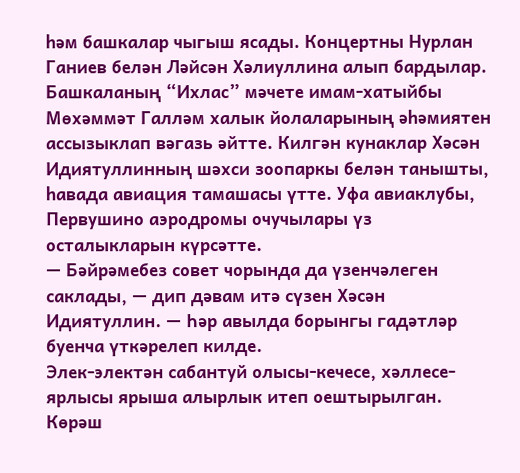һәм башкалар чыгыш ясады. Концертны Нурлан Ганиев белән Ләйсән Хәлиуллина алып бардылар.
Башкаланың “Ихлас” мәчете имам-хатыйбы Мөхәммәт Галләм халык йолаларының әһәмиятен ассызыклап вәгазь әйтте. Килгән кунаклар Хәсән Идиятуллинның шәхси зоопаркы белән танышты, һавада авиация тамашасы үтте. Уфа авиаклубы, Первушино аэродромы очучылары үз осталыкларын күрсәтте.
— Бәйрәмебез совет чорында да үзенчәлеген саклады, — дип дәвам итә сүзен Хәсән Идиятуллин. — Һәр авылда борынгы гадәтләр буенча үткәрелеп килде.
Элек-электән сабантуй олысы-кечесе, хәллесе-ярлысы ярыша алырлык итеп оештырылган. Көрәш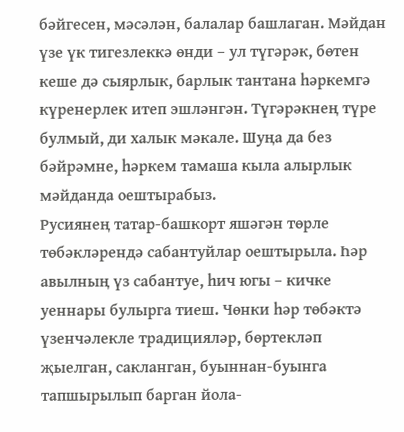бәйгесен, мәсәлән, балалар башлаган. Мәйдан үзе үк тигезлеккә өнди – ул түгәрәк, бөтен кеше дә сыярлык, барлык тантана һәркемгә күренерлек итеп эшләнгән. Түгәрәкнең түре булмый, ди халык мәкале. Шуңа да без бәйрәмне, һәркем тамаша кыла алырлык мәйданда оештырабыз.
Русиянең татар-башкорт яшәгән төрле төбәкләрендә сабантуйлар оештырыла. Һәр авылның үз сабантуе, һич югы – кичке уеннары булырга тиеш. Чөнки һәр төбәктә үзенчәлекле традицияләр, бөртекләп җыелган, сакланган, буыннан-буынга тапшырылып барган йола-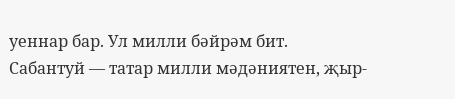уеннар бар. Ул милли бәйрәм бит.
Сабантуй — татар милли мәдәниятен, җыр-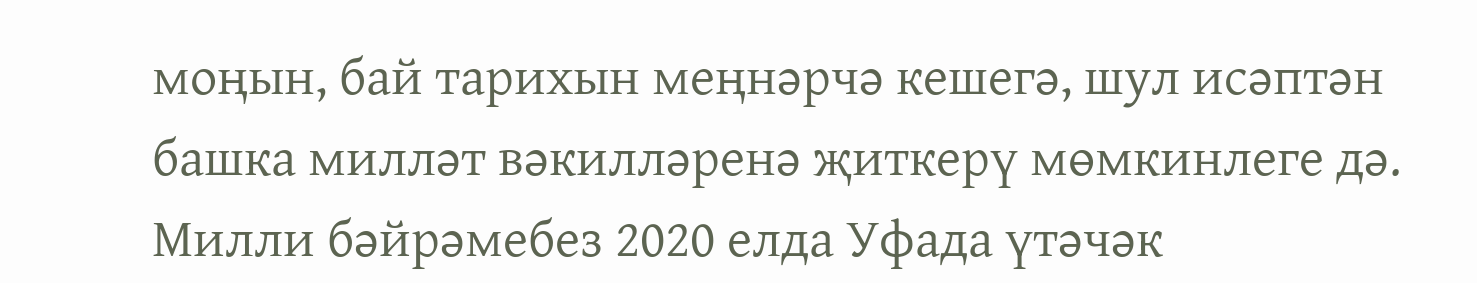моңын, бай тарихын меңнәрчә кешегә, шул исәптән башка милләт вәкилләренә җиткерү мөмкинлеге дә. Милли бәйрәмебез 2020 елда Уфада үтәчәк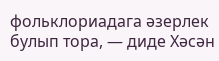фольклориадага әзерлек булып тора, — диде Хәсән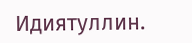Идиятуллин.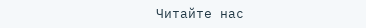Читайте нас